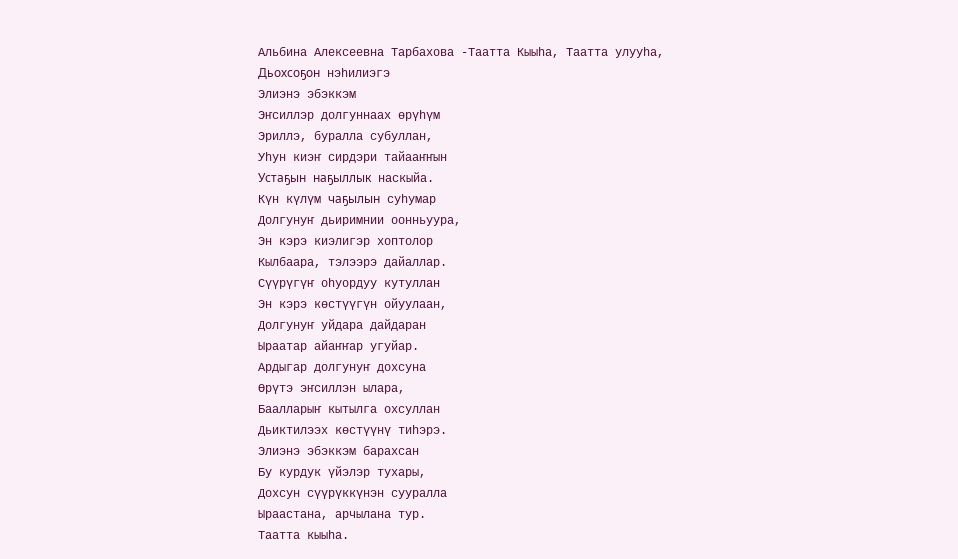Альбина Алексеевна Тарбахова -Таатта Кыыhа, Таатта улууhа, Дьохсоҕон нэhилиэгэ
Элиэнэ эбэккэм
Эҥсиллэр долгуннаах өрүһүм
Эриллэ, буралла субуллан,
Уһун киэҥ сирдэри тайааҥҥын
Устаҕын наҕыллык наскыйа.
Күн күлүм чаҕылын суһумар
Долгунуҥ дьиримнии оонньуура,
Эн кэрэ киэлигэр хоптолор
Кылбаара, тэлээрэ дайаллар.
Сүүрүгүҥ оһуордуу кутуллан
Эн кэрэ көстүүгүн ойуулаан,
Долгунуҥ уйдара дайдаран
Ыраатар айаҥҥар угуйар.
Ардыгар долгунуҥ дохсуна
Өрүтэ эҥсиллэн ылара,
Баалларыҥ кытылга охсуллан
Дьиктилээх көстүүнү тиһэрэ.
Элиэнэ эбэккэм барахсан
Бу курдук үйэлэр тухары,
Дохсун сүүрүккүнэн сууралла
Ыраастана, арчылана тур.
Таатта кыыһа.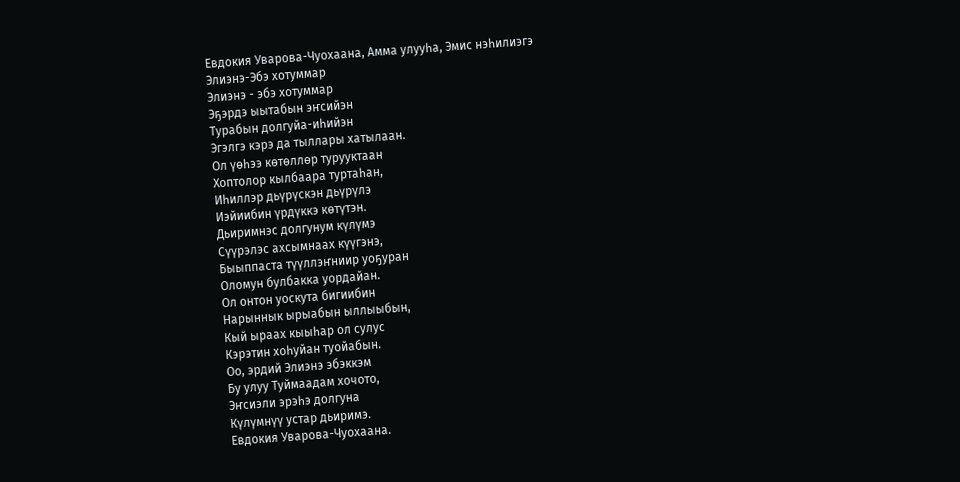Евдокия Уварова-Чуохаана, Амма улууһа, Эмис нэһилиэгэ
Элиэнэ-Эбэ хотуммар
Элиэнэ - эбэ хотуммар
Эҕэрдэ ыытабын эҥсийэн
Турабын долгуйа-иһийэн
Эгэлгэ кэрэ да тыллары хатылаан.
Ол үөһээ көтөллөр турууктаан
Хоптолор кылбаара туртаһан,
Иһиллэр дьүрүскэн дьүрүлэ
Иэйиибин үрдүккэ көтүтэн.
Дьиримнэс долгунум күлүмэ
Сүүрэлэс ахсымнаах күүгэнэ,
Быыппаста түүллэҥниир уоҕуран
Оломун булбакка уордайан.
Ол онтон уоскута бигиибин
Нарыннык ырыабын ыллыыбын,
Кый ыраах кыыһар ол сулус
Кэрэтин хоһуйан туойабын.
Оо, эрдий Элиэнэ эбэккэм
Бу улуу Туймаадам хочото,
Эҥсиэли эрэһэ долгуна
Күлүмнүү устар дьиримэ.
Евдокия Уварова-Чуохаана.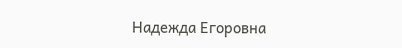Надежда Егоровна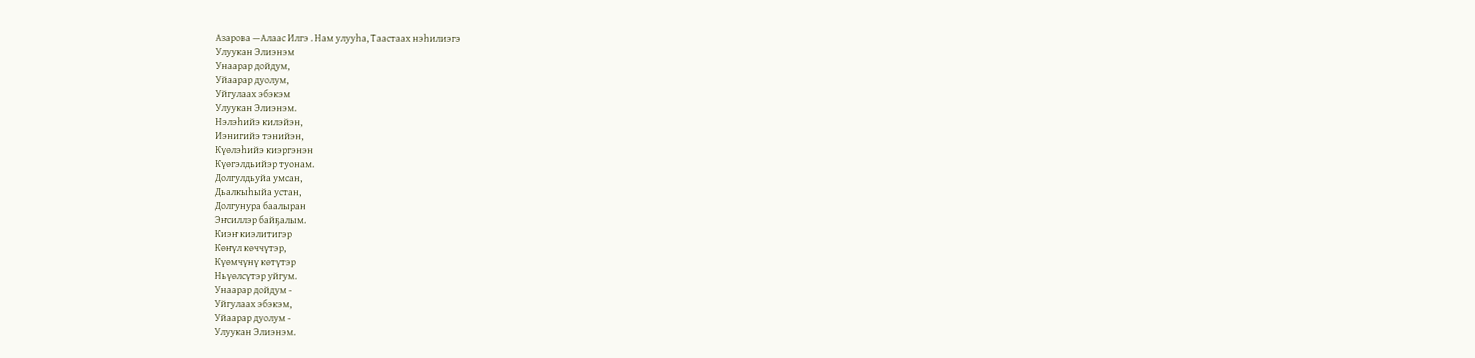Азарова —Алаас Илгэ . Нам улууһа, Таастаах нэһилиэгэ
Улуукан Элиэнэм
Унаарар дойдум,
Уйаарар дуолум,
Уйгулаах эбэкэм
Улуукан Элиэнэм.
Нэлэһийэ килэйэн,
Иэнигийэ тэнийэн,
Күөлэһийэ киэргэнэн
Күөгэлдьийэр туонам.
Долгулдьуйа умсан,
Дьалкыһыйа устан,
Долгунура баалыран
Эҥсиллэр байҕалым.
Киэҥ киэлитигэр
Көҥүл көччүтэр,
Күөмчүнү көтүтэр
Ньүөлсүтэр уйгум.
Унаарар дойдум -
Уйгулаах эбэкэм,
Уйаарар дуолум -
Улуукан Элиэнэм.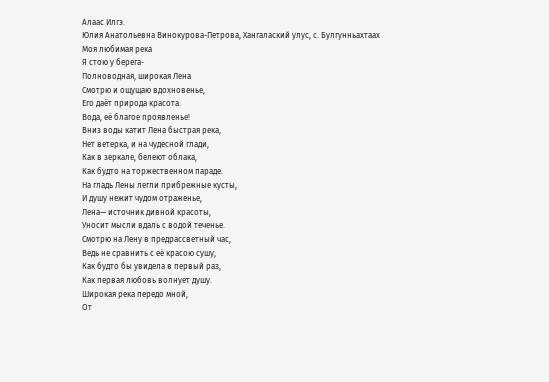Алаас Илгэ.
Юлия Анатольевна Винокурова-Петрова, Хангалаский улус, с. Булгунньахтаах
Моя любимая река
Я стою у берега-
Полноводная, широкая Лена
Смотрю и ощущаю вдохновенье,
Его даёт природа красота.
Вода, её благое проявленье!
Вниз воды катит Лена быстрая река,
Нет ветерка, и на чудесной глади,
Как в зеркале, белеют облака,
Как будто на торжественном параде.
На гладь Лены легли прибрежные кусты,
И душу нежит чудом отраженье,
Лена— источник дивной красоты,
Уносит мысли вдаль с водой теченье.
Смотрю на Лену в предрассветный час,
Ведь не сравнить с её красою сушу,
Как будто бы увидела в первый раз,
Как первая любовь волнует душу.
Широкая река передо мной,
От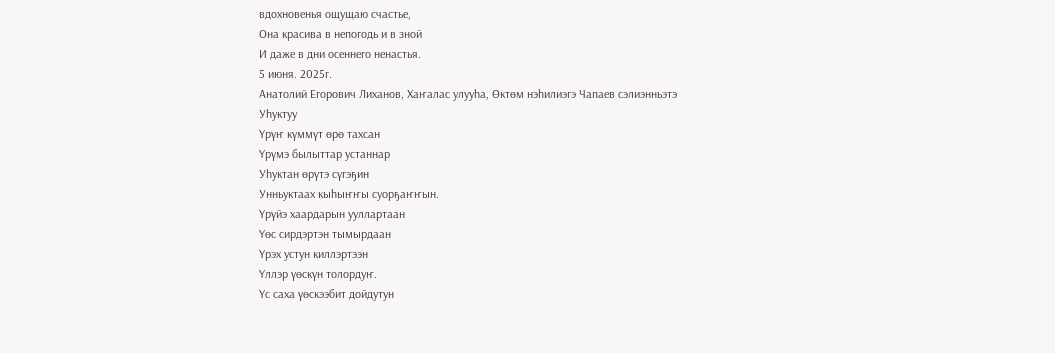вдохновенья ощущаю счастье,
Она красива в непогодь и в зной
И даже в дни осеннего ненастья.
5 июня. 2025г.
Анатолий Егорович Лиханов, Хаҥалас улууһа, Өктөм нэһилиэгэ Чапаев сэлиэнньэтэ
Уһуктуу
Үрүҥ күммүт өрө тахсан
Үрүмэ былыттар устаннар
Уһуктан өрүтэ сүгэҕин
Унньуктаах кыһыҥҥы суорҕаҥҥын.
Үрүйэ хаардарын ууллартаан
Үөс сирдэртэн тымырдаан
Үрэх устун киллэртээн
Үллэр үөскүн толордуҥ.
Үс саха үөскээбит дойдутун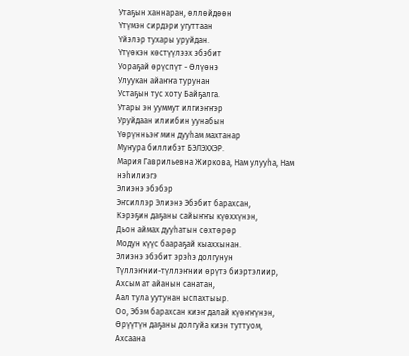Утаҕын ханнаран, өллөйдөөн
Үтүмэн сирдэри угуттаан
Үйэлэр тухары уруйдан.
Үтүөкэн көстүүлээх эбэбит
Уораҕай өрүспүт - Өлүөнэ
Улуукан айаҥҥа турунан
Устаҕын тус хоту Байҕалга.
Утары эн ууммут илгиэҥҥэр
Уруйдаан илиибин уунабын
Үөрүнньэҥ мин дууһам махтанар
Муҥура биллибэт БЭЛЭХХЭР.
Мария Гаврильевна Жиркова, Нам улууһа, Нам нэһилиэгэ
Элиэнэ эбэбэр
Эҥсиллэр Элиэнэ Эбэбит барахсан,
Кэрэҕин даҕаны сайыҥҥы күөххүнэн,
Дьон аймах дууһатын сөхтөрөр
Модун күүс баараҕай кыаххынан.
Элиэнэ эбэбит эрэһэ долгунун
Түллэҥнии-түллэҥнии өрүтэ биэртэлиир,
Ахсым ат айанын санатан,
Аал тула уутунан ыспахтыыр.
Оо, Эбэм барахсан киэҥ далай күөҥҥүнэн,
Өрүүтүн даҕаны долгуйа киэн туттуом,
Ахсаана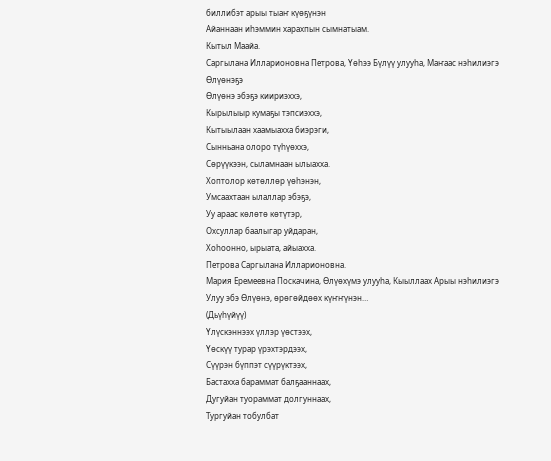биллибэт арыы тыаҥ күөҕүнэн
Айаннаан иһэммин харахпын сымнатыам.
Кытыл Маайа.
Саргылана Илларионовна Петрова, Үөһээ Бүлүү улууһа, Маҥаас нэһилиэгэ
Өлүөнэҕэ
Өлүөнэ эбэҕэ киириэххэ,
Кырылыыр кумаҕы тэпсиэххэ,
Кытыылаан хаамыахха биэрэги,
Сынньана олоро түһүөххэ,
Сөрүүкээн, сыламнаан ылыахха.
Хоптолор көтөллөр үөһэнэн,
Умсаахтаан ылаллар эбэҕэ,
Уу араас көлөтө көтүтэр,
Охсуллар баалыгар уйдаран,
Хоһоонно, ырыата, айыахха.
Петрова Саргылана Илларионовна.
Мария Еремеевна Поскачина, Өлүөхүмэ улууһа, Кыыллаах Арыы нэһилиэгэ
Улуу эбэ Өлүөнэ, өрөгөйдөөх күҥҥүнэн…
(Дьүһүйүү)
Үлүскэннээх үллэр үөстээх,
Үөскүү турар үрэхтэрдээх,
Сүүрэн бүппэт сүүрүктээх,
Бастахха бараммат балҕааннаах,
Дугуйан туораммат долгуннаах,
Тургуйан тобулбат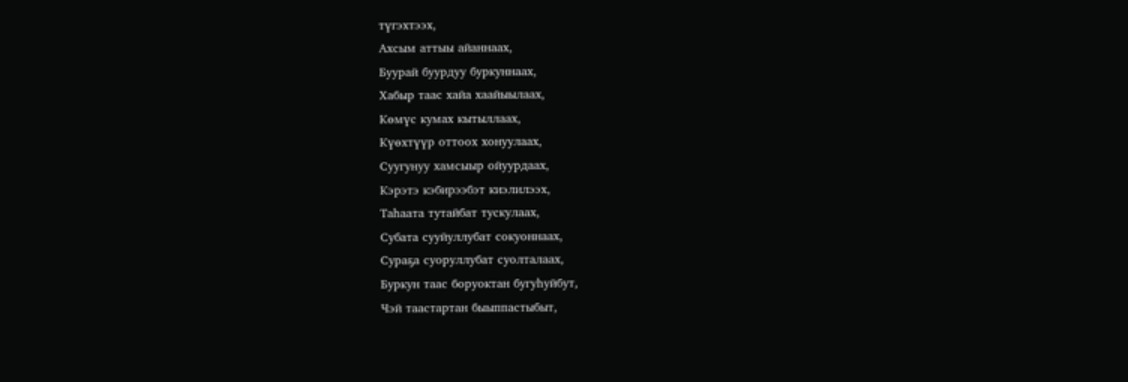түгэхтээх,
Ахсым аттыы айаннаах,
Буурай буурдуу буркуннаах,
Хабыр таас хайа хаайыылаах,
Көмүс кумах кытыллаах,
Күөхтүүр оттоох хонуулаах,
Суугунуу хамсыыр ойуурдаах,
Кэрэтэ кэбирээбэт киэлилээх,
Таһаата тутайбат тускулаах,
Субата сууйуллубат сокуоннаах,
Сураҕа суоруллубат суолталаах,
Буркун таас боруоктан бугуһуйбут,
Чэй таастартан быыппастыбыт,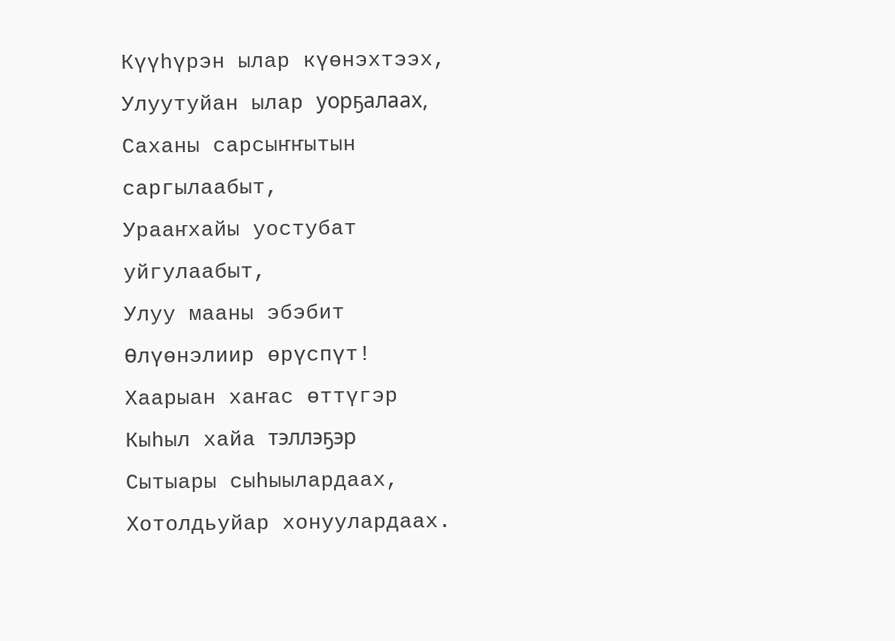Күүһүрэн ылар күөнэхтээх,
Улуутуйан ылар уорҕалаах,
Саханы сарсыҥҥытын саргылаабыт,
Урааҥхайы уостубат уйгулаабыт,
Улуу мааны эбэбит
Өлүөнэлиир өрүспүт!
Хаарыан хаҥас өттүгэр
Кыһыл хайа тэллэҕэр
Сытыары сыһыылардаах,
Хотолдьуйар хонуулардаах.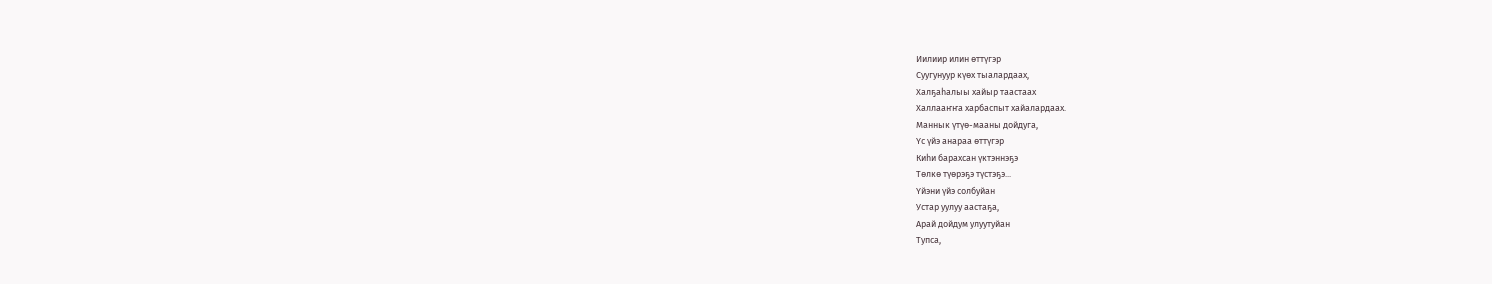Иилиир илин өттүгэр
Суугунуур күөх тыалардаах,
Халҕаһалыы хайыр таастаах
Халлааҥҥа харбаспыт хайалардаах.
Маннык үтүө-мааны дойдуга,
Үс үйэ анараа өттүгэр
Киһи барахсан үктэннэҕэ
Төлкө түөрэҕэ түстэҕэ...
Үйэни үйэ солбуйан
Устар уулуу аастаҕа,
Арай дойдум улуутуйан
Тупса,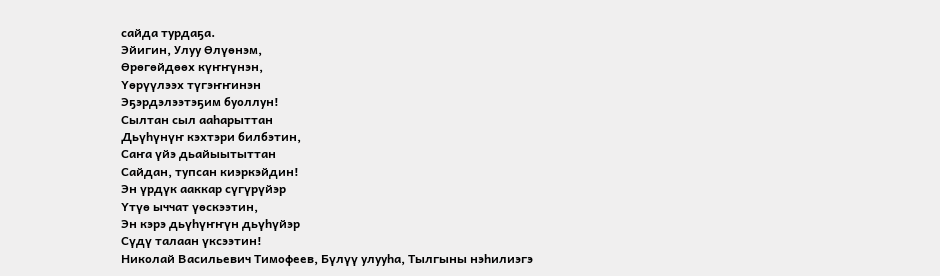сайда турдаҕа.
Эйигин, Улуу Өлүөнэм,
Өрөгөйдөөх күҥҥүнэн,
Үөрүүлээх түгэҥҥинэн
Эҕэрдэлээтэҕим буоллун!
Сылтан сыл ааһарыттан
Дьүһүнүҥ кэхтэри билбэтин,
Саҥа үйэ дьайыытыттан
Сайдан, тупсан киэркэйдин!
Эн үрдүк ааккар сүгүрүйэр
Үтүө ыччат үөскээтин,
Эн кэрэ дьүһүҥҥүн дьүһүйэр
Сүдү талаан үксээтин!
Николай Васильевич Тимофеев, Бүлүү улууһа, Тылгыны нэһилиэгэ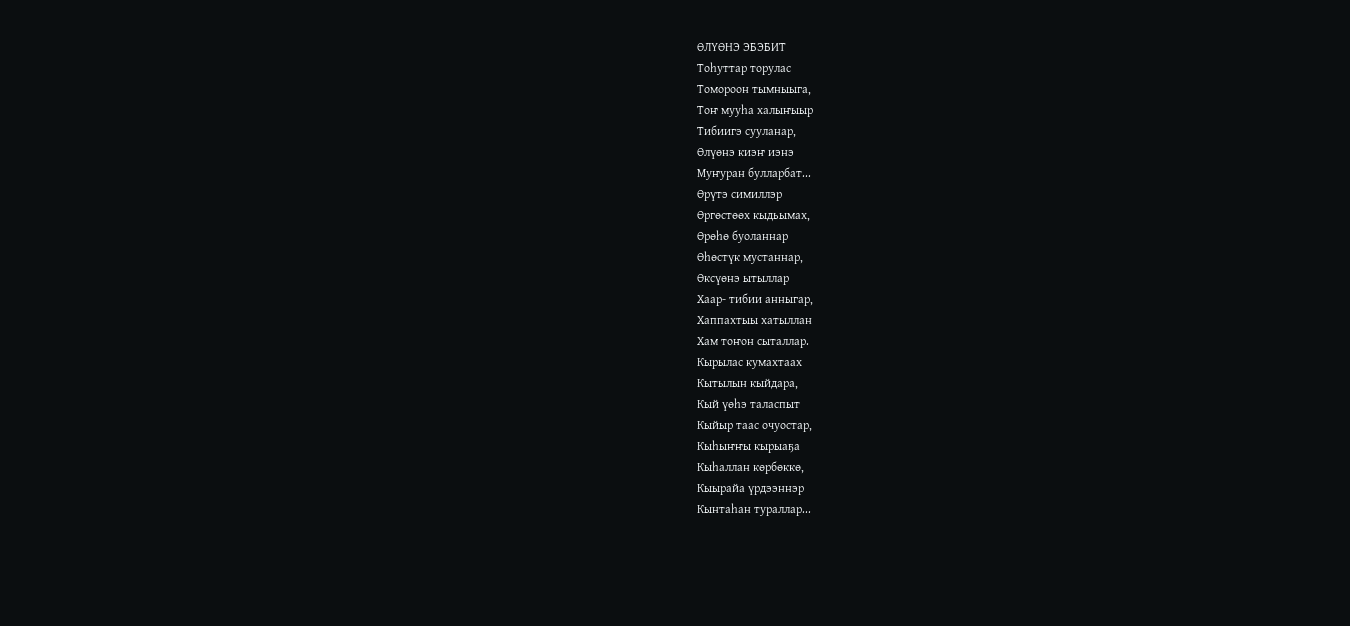ӨЛҮӨНЭ ЭБЭБИТ
Тоһуттар торулас
Томороон тымныыга,
Тоҥ мууһа халыҥыыр
Тибиигэ сууланар,
Өлүөнэ киэҥ иэнэ
Муҥуран булларбат...
Өрүтэ симиллэр
Өргөстөөх кыдьымах,
Өрөһө буоланнар
Өһөстүк мустаннар,
Өксүөнэ ытыллар
Хаар- тибии анныгар,
Хаппахтыы хатыллан
Хам тоҥон сыталлар.
Кырылас кумахтаах
Кытылын кыйдара,
Кый үөһэ таласпыт
Кыйыр таас очуостар,
Кыһыҥҥы кырыаҕа
Кыһаллан көрбөккө,
Кыырайа үрдээннэр
Кынтаһан тураллар...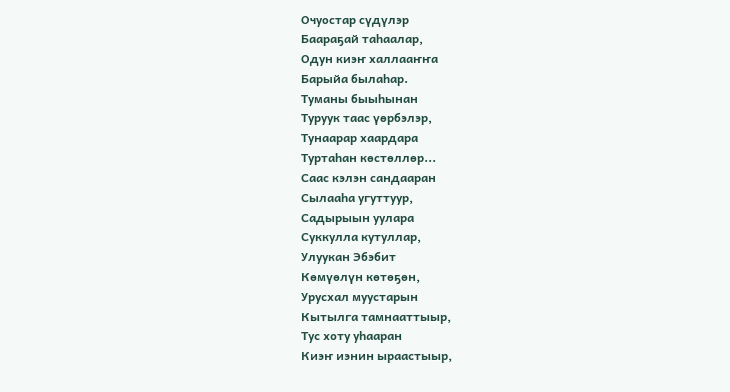Очуостар сүдүлэр
Баараҕай таһаалар,
Одун киэҥ халлааҥҥа
Барыйа былаһар.
Туманы быыһынан
Туруук таас үөрбэлэр,
Тунаарар хаардара
Туртаһан көстөллөр...
Саас кэлэн сандааран
Сылааһа угуттуур,
Садырыын уулара
Суккулла кутуллар,
Улуукан Эбэбит
Көмүөлүн көтөҕөн,
Урусхал муустарын
Кытылга тамнааттыыр,
Тус хоту уһааран
Киэҥ иэнин ыраастыыр,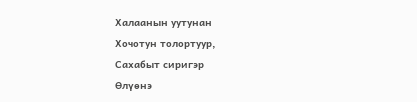Халаанын уутунан
Хочотун толортуур,
Сахабыт сиригэр
Өлүөнэ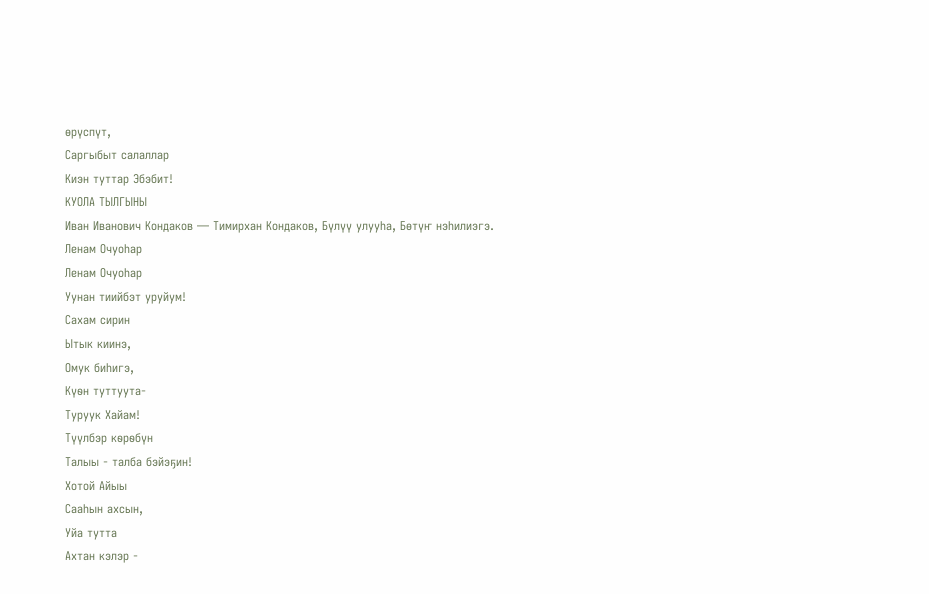өрүспүт,
Саргыбыт салаллар
Киэн туттар Эбэбит!
КУОЛА ТЫЛГЫНЫ
Иван Иванович Кондаков — Тимирхан Кондаков, Бүлүү улууһа, Бөтүҥ нэһилиэгэ.
Ленам Очуоһар
Ленам Очуоһар
Уунан тиийбэт уруйум!
Сахам сирин
Ытык киинэ,
Омук биһигэ,
Күѳн туттуута-
Туруук Хайам!
Түүлбэр кѳрѳбүн
Талыы - талба бэйэҕин!
Хотой Айыы
Сааһын ахсын,
Уйа тутта
Ахтан кэлэр -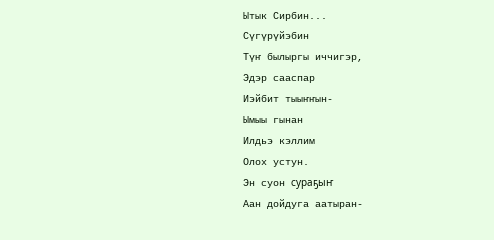Ытык Сирбин...
Сүгүрүйэбин
Түҥ былыргы иччигэр,
Эдэр сааспар
Иэйбит тыыҥҥын-
Ымыы гынан
Илдьэ кэллим
Олох устун.
Эн суон сураҕыҥ
Аан дойдуга аатыран-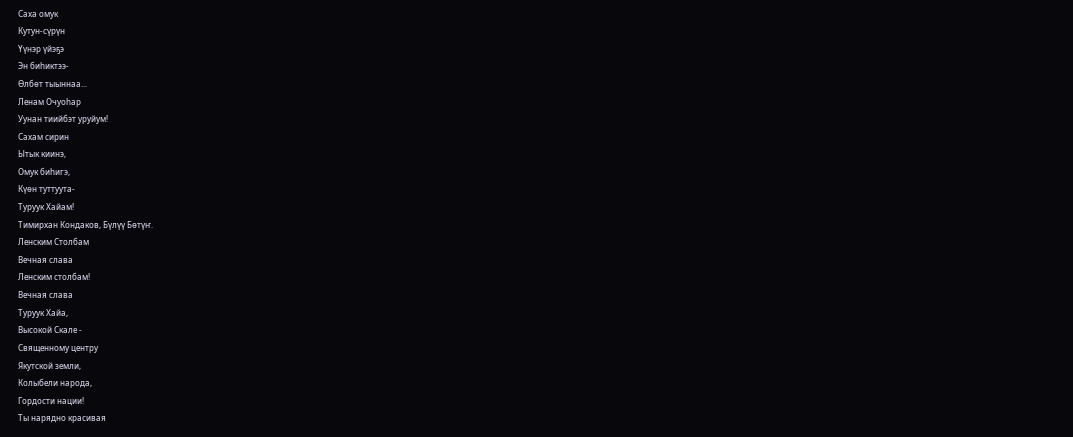Саха омук
Кутун-сүрүн
Yүнэр үйэҕэ
Эн биһиктээ-
Өлбѳт тыыннаа...
Ленам Очуоһар
Уунан тиийбэт уруйум!
Сахам сирин
Ытык киинэ,
Омук биһигэ,
Күѳн туттуута-
Туруук Хайам!
Тимирхан Кондаков, Бүлүү Бѳтүҥ.
Ленским Столбам
Вечная слава
Ленским столбам!
Вечная слава
Туруук Хайа,
Высокой Скале -
Священному центру
Якутской земли,
Колыбели народа,
Гордости нации!
Ты нарядно красивая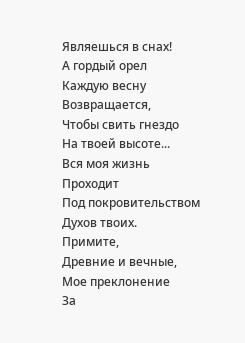Являешься в снах!
А гордый орел
Каждую весну
Возвращается,
Чтобы свить гнездо
На твоей высоте...
Вся моя жизнь
Проходит
Под покровительством
Духов твоих.
Примите,
Древние и вечные,
Мое преклонение
За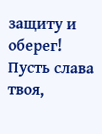защиту и оберег!
Пусть слава твоя,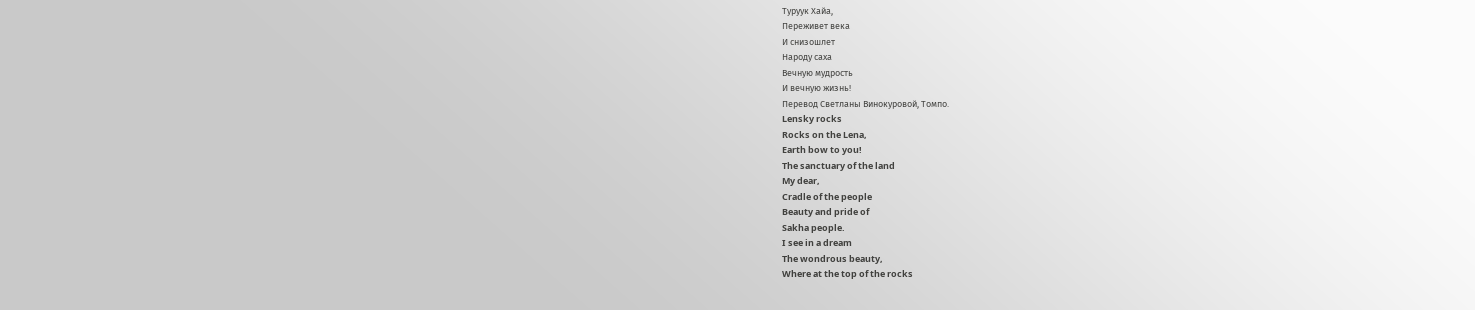Туруук Хайа,
Переживет века
И снизошлет
Народу саха
Вечную мудрость
И вечную жизнь!
Перевод Светланы Винокуровой, Томпо.
Lensky rocks
Rocks on the Lena,
Earth bow to you!
The sanctuary of the land
My dear,
Cradle of the people
Beauty and pride of
Sakha people.
I see in a dream
The wondrous beauty,
Where at the top of the rocks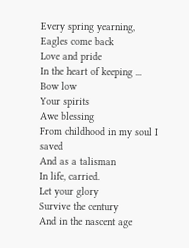Every spring yearning,
Eagles come back
Love and pride
In the heart of keeping ...
Bow low
Your spirits
Awe blessing
From childhood in my soul I saved
And as a talisman
In life, carried.
Let your glory
Survive the century
And in the nascent age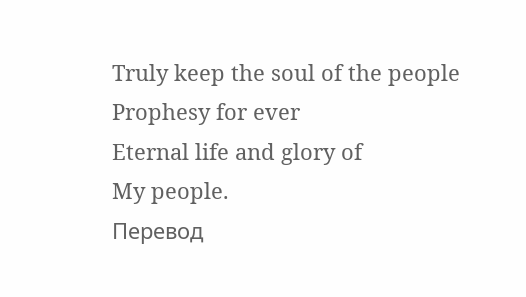Truly keep the soul of the people
Prophesy for ever
Eternal life and glory of
My people.
Перевод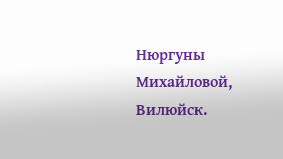Нюргуны Михайловой, Вилюйск.